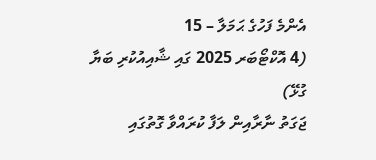އެންމެ ފަހުގެ ޙަމަލާ – 15
(4 އޮކްޓޯބަރ 2025 ގައި ޝާއިއުކުރި ބަޔާ ގުޅޭ)
ޖަގަތު ނާރާއިން ލަފާ ކުރައްވާ ގޮތުގައި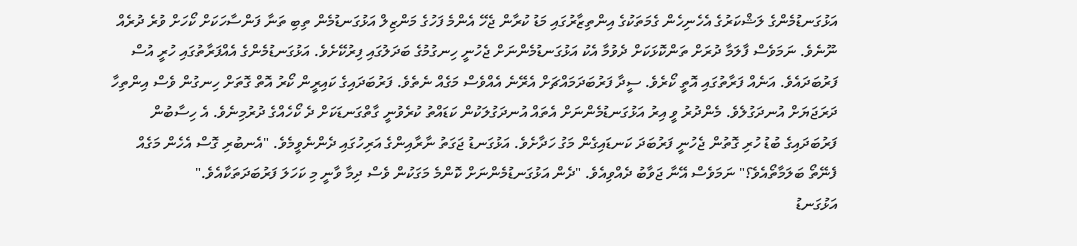އަޅުގަނޑުމެންގެ ލަޝްކަރުގެ އެހެނިހެން ގެމަތަކުގެ އިންތިޒާރުގައި މަޑު ކުރާން ޖެހޭ އެންމެ ފަހުގެ މަންޒިލް އަޅުގަނޑުމެން ތިބި ތަނާ ފަންސާހަކަށް ކޯހަށް ވުރެ ދުރެއް ނޫނެވެ. ނަމަވެސް ފާލަމާ ދުރަށް ތަންކޮޅަކަށް ދެވުމާ އެކު އަޅުގަނޑުމެންނަށް ޖެހުނީ ހިނގުމުގެ ބަދަލުގައި ފިރުކޭށެވެ. އަޅުގަނޑުމެންގެ އެއްފަރާތުގައި ހުރީ އުސް ފަރުބަދައެވެ. އަނެއް ފަރާތުގައި އޮތީ ކޯރެވެ. ސީދާ ފަރުބަދަމައްޗަށް އެރޭނެ އެއްވެސް މަގެއް ނެތެވެ. ފަރުބަދައިގެ ކައިރީން ކޯރު އޮތް ގޮތަށް ހިނގުން ވެސް އިންތިހާ ދަރަޖަޔަށް އުނދަގުލެވެ. މެންދުރު ވީ އިރު އަޅުގަނޑުމެންނަށް އެތައް އުނދަގުލަކުން ކަޑައްތު ކުރެވުނީ ގާތްގަނޑަކަށް ދެ ކޯހެއްގެ ދުރުމިނެވެ. އެ ހިސާބުން ފަރުބަދައިގެ ބުޑު ހުރި ގޮތުން ޖެހުނީ ފަރުބަދަ ކަނޑައިގެން މަގު ހަދާށެވެ. އަޅުގަނޑު ޖަގަތު ނާރާއިންގެ އަރިހުގައި ދެންނެވީމެވެ. "އެނބުރި ގޮސް އެހެން މަގެއް ފެނޭތޯ ބަލަމާތޯއެވެ؟" ނަމަވެސް އޭނާ ޖަވާބު ދެއްވިއެވެ. "ދެން އަޅުގަނޑުމެންނަށް ކޮންމެ މަގަކުން ވެސް ދިމާ ވާނީ މި ކަހަލަ ފަރުބަދަތަކާއެވެ."
އަޅުގަނޑު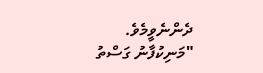ދެންނެވީމެވެ. "މަނިކުފާނު ގަސްތު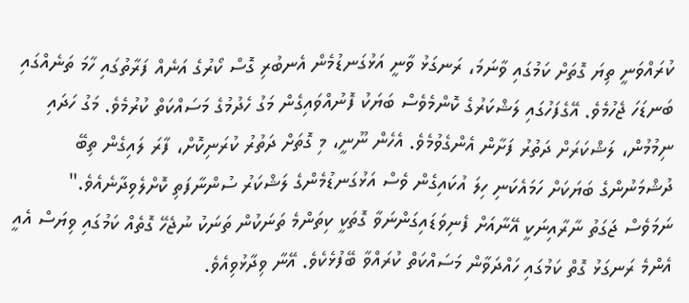ކުރައްވަނީ ތިޔަ ގޮތަށް ކަމުގައި ވާނަމަ، ރަނގަޅު ވާނީ އަޅުގަނޑުމެން އެނބުރި ގޮސް ކޯރުގެ އަނެއް ފަރާތުގައި ހާމަ ތަނެއްގައި ބަނޑަހަ ޖެހުމެވެ. އޭގެފަހުގައި ލަޝްކަރުގެ ކޮންމެވެސް ބަޔަކު ފޮނުއްވައިގެން މަގު ހެދުމުގެ މަސައްކަތް ކުރުމެވެ. މަގު ހަދައި ނިމުމުން، ލަޝްކަރަށް ދަތުރު ފަށާން އެންގެވުމެވެ. އެހެން ނޫނީ، މި ގޮތަށް ދަތުރު ކުރަނިކޮށް، ފާރަ ލައިގެން ތިބޭ ދުޝްމަނުންގެ ބަޔަކަށް ހަމައެކަނި ހިލަ އުކައިގެން ވެސް އަޅުގަނޑުމެންގެ ލަޝްކަރު ސުންނާފަތި ކޮށްލެވިދާނެއެވެ."
ނަމަވެސް ޖަގަތު ނާރާއިނަކީ އޭނާއަށް ފެނިވަޑައިގަންނަވާ ގޮތަކީ ކިތަންމެ ތަނަކުން ތަނަކު ނުޖެހޭ ގޮތެއް ކަމުގައި ވިޔަސް އެއީ އެންމެ ރަނގަޅު ގޮތް ކަމުގައި ހައްދަވާން މަސައްކަތް ކުރައްވާ ބޭފުޅެކެވެ. އޭނާ ވިދާޅުވިއެވެ.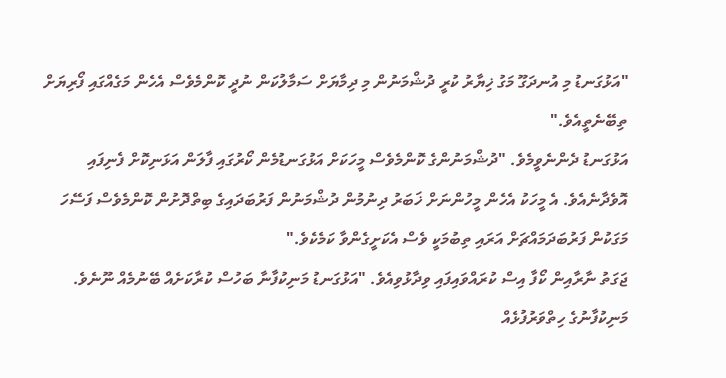"އަޅުގަނޑު މި އުނދަގޫ މަގު ޚިޔާރު ކުރީ ދުޝްމަނުން މި ދިމާޔަށް ސަމާލުކަން ނުދީ ކޮންމެވެސް އެހެން މަގެއްގައި ފޯރިޔަށް ތިބޭނެތީއެވެ."
އަޅުގަނޑު ދެންނެވީމެވެ. "ދުޝްމަނުންގެ ކޮންމެވެސް މީހަކަށް އަޅުގަނޑުމެން ކޯރުގައި ފާލަން އަޅަނިކޮށް ފެނިފައި އޮވެދާނެއެވެ. އެ މީހަކު އެހެން މީހުންނަށް ޚަބަރު ދިނުމުން ދުޝްމަނުން ފަރުބަދައިގެ ބިތްދޮށުން ކޮންމެވެސް ފަސޭހަ މަގަކުން ފަރުބަދަމައްޗަށް އަރައި ތިބުމަކީ ވެސް އެކަށީގެންވާ ކަމެކެވެ."
ޖަގަތު ނާރާއިން ކޯފާ އިސް ކުރައްވައިފައި ވިދާޅުވިއެވެ. "އަޅުގަނޑު މަނިކުފާނާ ބަހުސް ކުރާކަށެއް ބޭނުމެއް ނޫނެވެ. މަނިކުފާނުގެ ހިތްވަރުފުޅެއް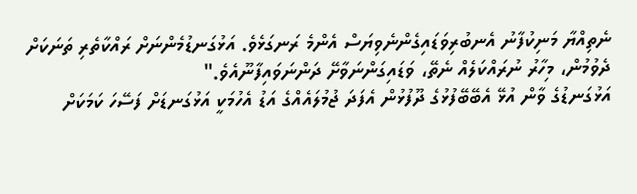ނެތިއްޔާ މަނިކުފާނު އެނބުރިވަޑައިގެންނެވިޔަސް އެންމެ ރަނގަޅެވެ. އަޅުގަނޑުމެންނަށް ރައްކާތެރި ތަނަކަށް ދެވުމުން، މިހާރު ނުރައްކަލެއް ނެތޭ، ވަޑައިގަންނަވާށޭ ދަންނަވައިފާނޫއެވެ."
އަޅުގަނޑުގެ ވާން އުޅޭ އެބޭބޭފުޅުގެ ދޫފުޅުން އެފަދަ ޖުމުލައެއްގެ އަޑު އެހުމަކީ އަޅުގަނޑަށް ފަސޭހަ ކަމަކަށް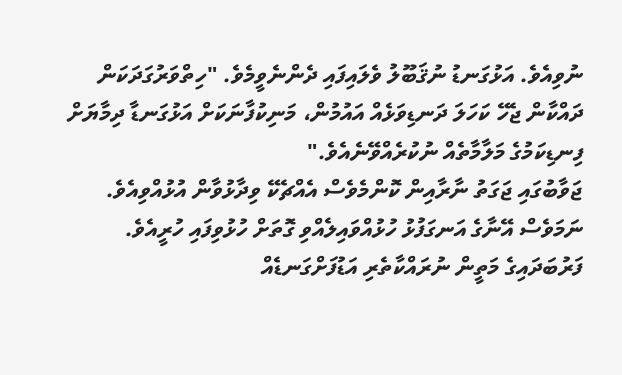ނުވިއެވެ. އަޅުގަނޑު ނުޤަބޫލު ވެލައިފައި ދެންނެވީމެވެ. "ހިތްވަރުގަދަކަން ދައްކާން ޖެހޭ ކަހަލަ ދަނޑިވަޅެއް އައުމުން، މަނިކުފާނަކަށް އަޅުގަނޑާ ދިމާޔަށް ފިނޑިކަމުގެ މަލާމާތެއް ނުކުރެއްވޭނެއެވެ."
ޖަވާބުގައި ޖަގަތު ނާރާއިން ކޮންމެވެސް އެއްޗެކޭ ވިދާޅުވާން އުޅުއްވިއެވެ. ނަމަވެސް އޭނާގެ އަނގަފުޅު ހުޅުއްވައިލެއްވި ގޮތަށް ހުޅުވިފައި ހުރީއެވެ. ފަރުބަދައިގެ މަތީން ނުރައްކާތެރި އަޑުފަށްގަނޑެއް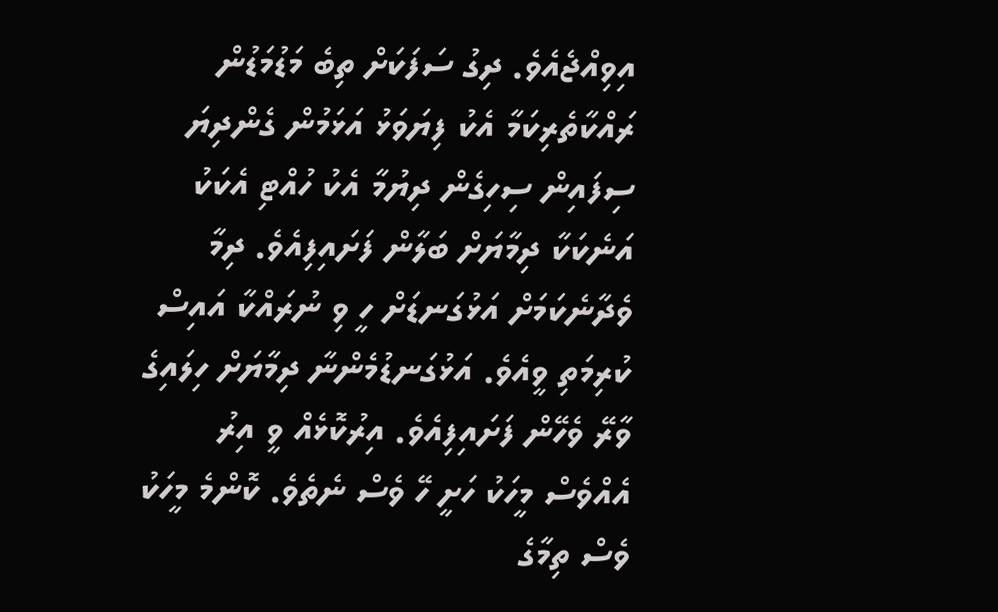އިވިއްޖެއެވެ. ދިގު ސަފަކަށް ތިބެ މަޑުމަޑުން ރައްކާތެރިކަމާ އެކު ފިޔަވަޅު އަޅަމުން ގެންދިޔަ ސިފައިން ސިހިގެން ދިޔުމާ އެކު ހުއްޓި އެކަކު އަނެކަކާ ދިމާޔަށް ބަލާން ފަށައިފިއެވެ. ދިމާ ވެދާނެކަމަށް އަޅުގަނޑަށް ހީ ވި ނުރައްކާ އައިސް ކުރިމަތި ވީއެވެ. އަޅުގަނޑުމެންނާ ދިމާޔަށް ހިލައިގެ ވާރޭ ވެހޭން ފަށައިފިއެވެ. އިރުކޮޅެއް ވީ އިރު އެއްވެސް މީހަކު ހަށީ ހޭ ވެސް ނެތެވެ. ކޮންމެ މީހަކު ވެސް ތިމާގެ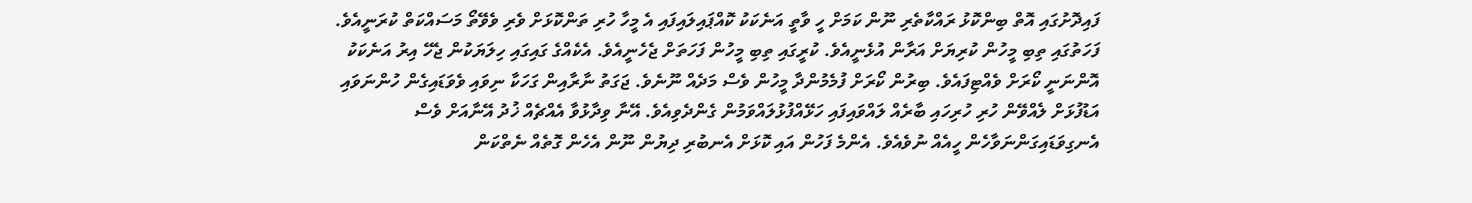ފައިދޮށުގައި އޮތް ބިންކޮޅު ރައްކާތެރި ނޫން ކަމަށް ހީ ވާތީ އަނެކަކު ކޮއްޕައިލައިފައި އެ މީހާ ހުރި ތަންކޮޅަށް ވެރި ވެވޭތޯ މަސައްކަތް ކުރަނީއެވެ. ފަހަތުގައި ތިބި މީހުން ކުރިޔަށް އަރާން އުޅެނީއެވެ. ކުރީގައި ތިބި މީހުން ފަހަތަށް ޖެހެނީއެވެ. އެކެއްގެ ގައިގައި ހިލަޔަކުން ޖެހޭ އިރު އަނެކަކު އޮންނަނީ ކޯރަށް ވެއްޓިފައެވެ. ބިރުން ކޯރަށް ފުމެމުންދާ މީހުން ވެސް މަދެއް ނޫނެވެ. ޖަގަތު ނާރާއިން ގަހަކާ ނިވައި ވެވަޑައިގެން ހުންނަވައި އަޑުފުޅަށް ލެއްވޭން ހުރި ހުރިހައި ބާރެއް ލައްވައިފައި ހަޅޭއްފުޅުލައްވަމުން ގެންދެވިއެވެ. އޭނާ ވިދާޅުވާ އެއްޗެއް ޚުދު އޭނާއަށް ވެސް އެނގިވަޑައިގަންނަވާހެން ހީއެއް ނުވެއެވެ. އެންމެ ފަހުން އައި ކޮޅަށް އެނބުރި ދިޔުން ނޫން އެހެން ގޮތެއް ނެތްކަން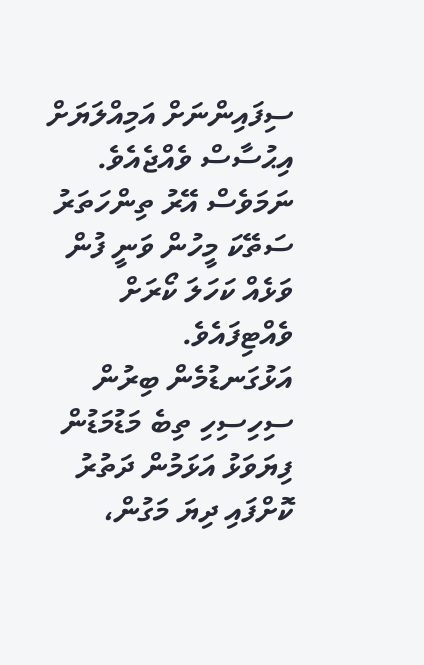ސިފައިންނަށް އަމިއްލަޔަށް އިޙުސާސް ވެއްޖެއެވެ. ނަމަވެސް އޭރު ތިންހަތަރު ސަތޭކަ މީހުން ވަނީ ފުން ވަޅެއް ކަހަލަ ކޯރަށް ވެއްޓިފައެވެ.
އަޅުގަނޑުމެން ބިރުން ސިހިސިހި ތިބެ މަޑުމަޑުން ފިޔަވަޅު އަޅަމުން ދަތުރު ކޮށްފައި ދިޔަ މަގުން،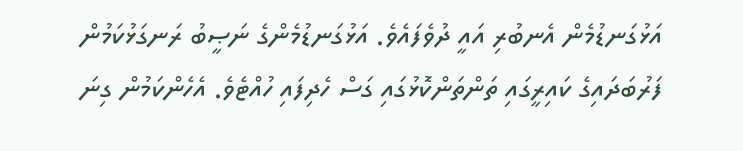އަޅުގަނޑުމެން އެނބުރި އައީ ދުވެފައެވެ. އަޅުގަނޑުމެންގެ ނަޞީބު ރަނގަޅުކަމުން ފަރުބަދައިގެ ކައިރީގައި ތަންތަންކޮޅުގައި ގަސް ހެދިފައި ހުއްޓެވެ. އެހެންކަމުން ގިނަ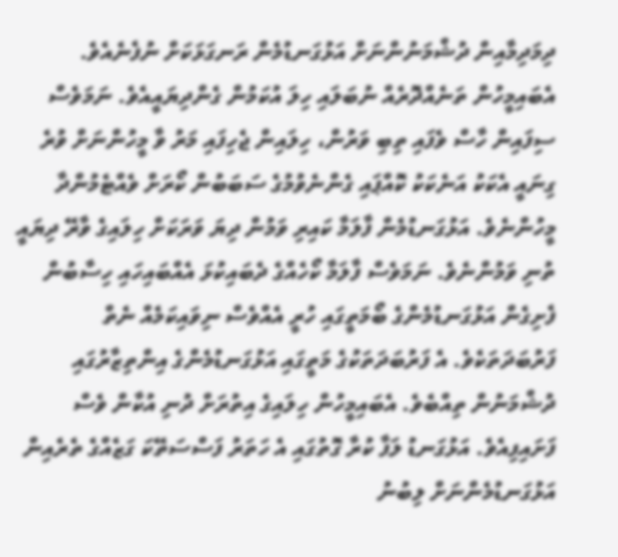ދިމަދިމާއިން ދުޝްމަނުންނަށް އަޅުގަނޑުމެން ރަނގަޅަކަށް ނުފެނެއެވެ. އެބައިމީހުން ތަނެއްދޮރެއް ނުބަލައި ހިލަ އުކަމުން ގެންދިޔައީއެވެ. ނަމަވެސް ސިފައިން ހާސް ވެފައި ތިބި ވަރުން، ހިލައިން ޖެހިފައި މަރު ވާ މީހުންނަށް ވުރެ ގިނައީ އެކަކު އަނެކަކު ކޮއްޕައި ގެންނެވުމުގެ ސަބަބުން ކޯރަށް ވެއްޓެމުންދާ މީހުންނެވެ. އަޅުގަނޑުމެން ފާލަމާ ކައިރި ވަމުން ދިޔަ ވަރަކަށް ހިލައިގެ ވާރޭ ދިޔައީ ތުނި ވަމުންނެވެ. ނަމަވެސް ފާލަމާ ކޯހެއްގެ ދެބައިކުޅަ އެއްބައިހައި ހިސާބުން ފެށިގެން އަޅުގަނޑުމެންގެ ބޯމަތީގައި ހުރީ އެއްވެސް ނިވައިކަމެއް ނެތް ފަރުބަދަތަކެވެ. އެ ފަރުބަދަތަކުގެ މަތީގައި އަޅުގަނޑުމެންގެ އިންތިޒާރުގައި ދުޝްމަނުން ތިއްބެވެ. އެބައިމީހުން ހިލައިގެ އިތުރަށް ދުނި އުކާން ވެސް ފަށައިފިއެވެ. އަޅުގަނޑު ލަފާ ކުރާ ގޮތުގައި އެ ހަތަރު ފަސްސަތޭކަ ގަޒެއްގެ ތެރެއިން އަޅުގަނޑުމެންނަށް ލިބުނު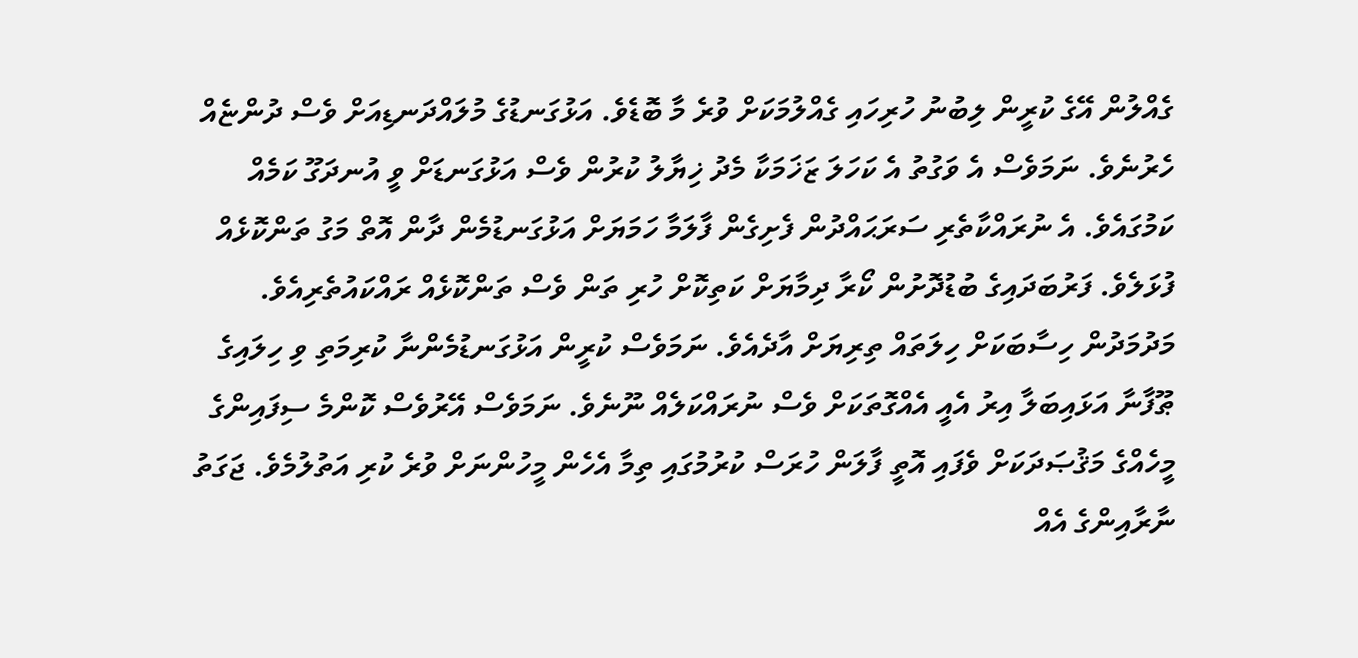ގެއްލުން އޭގެ ކުރީން ލިބުނު ހުރިހައި ގެއްލުމަކަށް ވުރެ މާ ބޮޑެވެ. އަޅުގަނޑުގެ މުލައްދަނޑިއަށް ވެސް ދުންޏެއް ހެރުނެވެ. ނަމަވެސް އެ ވަގުތު އެ ކަހަލަ ޒަޚަމަކާ މެދު ޚިޔާލު ކުރުން ވެސް އަޅުގަނޑަށް ވީ އުނދަގޫ ކަމެއް ކަމުގައެވެ. އެ ނުރައްކާތެރި ސަރަޙައްދުން ފެށިގެން ފާލަމާ ހަމަޔަށް އަޅުގަނޑުމެން ދާން އޮތް މަގު ތަންކޮޅެއް ފުޅަލެވެ. ފަރުބަދައިގެ ބުޑުދޮށުން ކޯރާ ދިމާޔަށް ކަތިކޮށް ހުރި ތަން ވެސް ތަންކޮޅެއް ރައްކައުތެރިއެވެ. މަދުމަދުން ހިސާބަކަށް ހިލަތައް ތިރިޔަށް އާދެއެވެ. ނަމަވެސް ކުރީން އަޅުގަނޑުމެންނާ ކުރިމަތި ވި ހިލައިގެ ޠޫފާނާ އަޅައިބަލާ އިރު އެއީ އެއްގޮތަކަށް ވެސް ނުރައްކަލެއް ނޫނެވެ. ނަމަވެސް އޭރުވެސް ކޮންމެ ސިފައިންގެ މީހެއްގެ މަޤުޞަދަކަށް ވެފައި އޮތީ ފާލަން ހުރަސް ކުރުމުގައި ތިމާ އެހެން މީހުންނަށް ވުރެ ކުރި އަތުލުމެވެ. ޖަގަތު ނާރާއިންގެ އެއް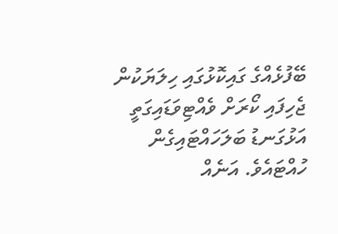ބޭފުޅެއްގެ ގައިކޮޅުގައި ހިލަޔަކުން ޖެހިފައި ކޯރަށް ވެއްޓިވަޑައިގަތީ އަޅުގަނޑު ބަލަހައްޓައިގެން ހުއްޓައެވެ. އަނެއް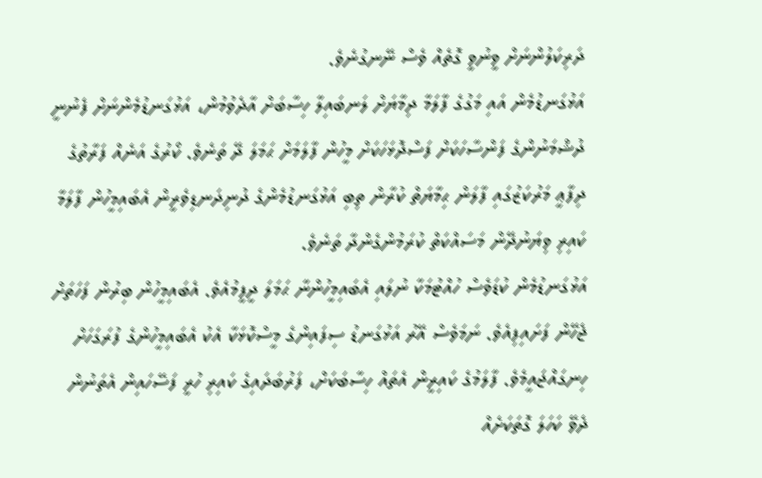ދަރިކަލުންނަށް ވީނުވީ ގޮތެއް ވެސް ނޭނގުނެވެ.
އަޅުގަނޑުމެން އައި މަގުގެ ފާލަމާ ދިމާޔަށް ލަނބައިލާ ހިސާބަށް އާދެވުމުން، އަޅުގަނޑުމެންނަށް ފެނުނީ ދުޝްމަނުންގެ ފަންސާހަކަށް ފަސްދޮޅަހަކަށް މީހުން ފާލަމަށް ޙަމަލަ ދޭ ތަނެވެ. ކޯރުގެ އަނެއް ފަރާތުގެ ދިފާޢީ މަރުކަޒުގައި ފާލަން ޙިމާޔަތް ކުރާން ތިބި އަޅުގަނޑުމެންގެ ދުނިދަނޑިވެރީން އެބައިމީހުން ފާލަމާ ކައިރި ވިޔަނުދޭން މަސައްކަތް ކުރަމުންގެންދާ ތަނެވެ.
އަޅުގަނޑުމެން ކުޑަވެސް ހުއްޓުމަކާ ނުލައި އެބައިމީހުންނާ ޙަމަލަ ދީފީމުއެވެ. އެބައިމީހުން ބިރުން ފަހަތަށް ޖެހޭން ފަށައިފިއެވެ. ނަމަވެސް އޭރު އަޅުގަނޑު ސިފައިންގެ މީސްކޮޅަކާ އެކު އެބައިމީހުންގެ ފުރަގަހަށް ހިނގައްޖައީމެވެ. ފާލަމުގެ ކައިރީން އެތައް ހިސާބަކަށް، ފަރުބަދައިގެ ކައިރި ހުރީ ފަސޭހައިން އެތަނުން ދެވޭ ކަހަލަ ގޮތަކަށެއް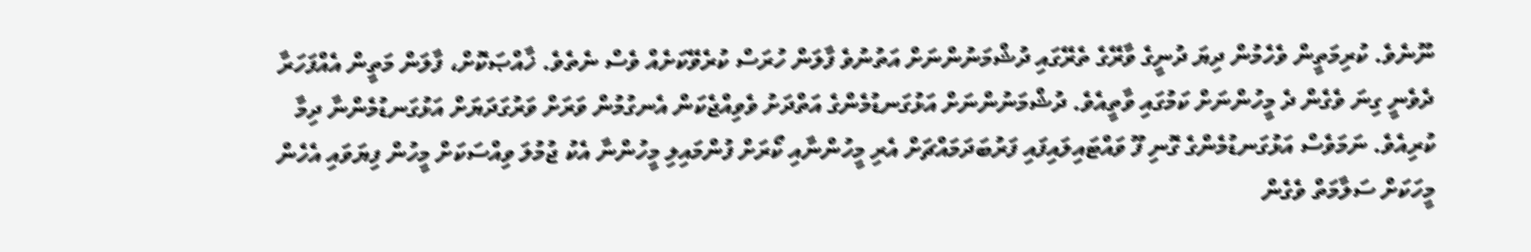ނޫނެވެ. ކުރިމަތީން ވެހެމުން ދިޔަ ދުނީގެ ވާރޭގެ ތެރޭގައި ދުޝްމަނުންނަށް އަތުނުވެ ފާލަން ހުރަސް ކުރެވޭކަށެއް ވެސް ނެތެވެ. ޚާއްޞަކޮށް، ފާލަން މަތީން އެއްފަހަރާ ދެވެނީ ގިނަ ވެގެން ދެ މީހުންނަށް ކަމުގައި ވާތީއެވެ. ދުޝްމަނުންނަށް އަޅުގަނޑުމެންގެ އަތްދަށު ވެވިއްޖެކަން އެނގުމުން ވަރަށް ވަރުގަދަޔަށް އަޅުގަނޑުމެންނާ ދިމާ ކުރިއެވެ. ނަމަވެސް އަޅުގަނޑުމެންގެ ގޮނި ފޫ ވައްޓައިލައިފައި ފަރުބަދަމައްޗަށް އެރި މީހުންނާއި ކޯރަށް ފުންމައިލި މީހުންނާ އެކު ޖުމުލަ ވިއްސަކަށް މީހުން ފިޔަވައި އެހެން މީހަކަށް ސަލާމަތް ވެގެން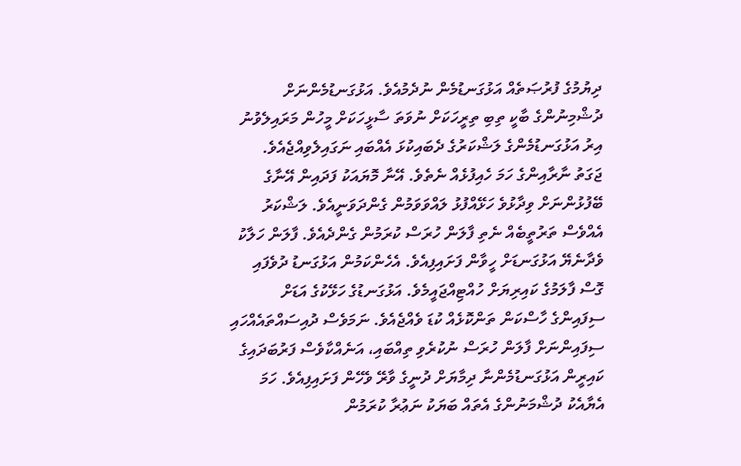ދިޔުމުގެ ފުރުޞަތެއް އަޅުގަނޑުމެން ނުދެމުއެވެ. އަޅުގަނޑުމެންނަށް ދުޝްމިނުންގެ ބާކީ ތިބި ތިރީހަކަށް ނުވަތަ ސާޅީހަކަށް މީހުން މަރައިލެވުނު އިރު އަޅުގަނޑުމެންގެ ލަޝްކަރުގެ ދެބައިކުޅަ އެއްބައި ނަގައިލެވިއްޖެއެވެ.
ޖަގަތު ނާރާއިންގެ ހަމަ ހެއިފުޅެއް ނެތެވެ. އޭނާ މޮޔައަކު ފަދައިން އޭނާގެ ބޭފުޅުންނަށް ވިދާޅުވެ ހަޅޭއްފުޅު ލައްވަވަމުން ގެންދަވަނީއެވެ. ލަޝްކަރު އެއްވެސް ތަރުތީބެއް ނެތި ފާލަން ހުރަސް ކުރަމުން ގެންދެއެވެ. ފާލަން ހަލާކު ވެދާނެޔޭ އަޅުގަނޑަށް ހީވާން ފަށައިފިއެވެ. އެހެންކަމުން އަޅުގަނޑު ދުވެފައި ގޮސް ފާލަމުގެ ކައިރިޔަށް ހުއްޓިއްޖައީމެވެ. އަޅުގަނޑުގެ ހަޅޭކުގެ އަޑަށް ސިފައިންގެ ހާސްކަން ތަންކޮޅެއް ކުޑަ ވެއްޖެއެވެ. ނަމަވެސް ދުއިސައްތައެއްހައި ސިފައިންނަށް ފާލަން ހުރަސް ނުކުރެވި ތިއްބައި، އަނެއްކާވެސް ފަރުބަދައިގެ ކައިރީން އަޅުގަނޑުމެންނާ ދިމާޔަށް ދުނީގެ ވާރޭ ވެހޭން ފަށައިފިއެވެ. ހަމަ އެޔާއެކު ދުޝްމަނުންގެ އެތައް ބަޔަކު ނަޢުރާ ކުރަމުން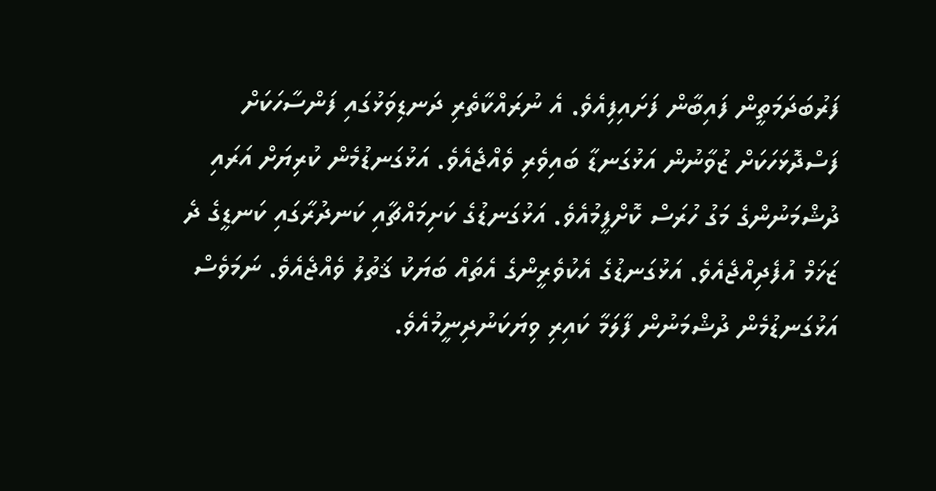ފަރުބަދަމަތީން ފައިބާން ފަށައިފިއެވެ. އެ ނުރައްކާތެރި ދަނޑިވަޅުގައި ފަންސާހަކަށް ފަސްދޮޅަހަކަށް ޒުވާނުން އަޅުގަނޑާ ބައިވެރި ވެއްޖެއެވެ. އަޅުގަނޑުމެން ކުރިޔަށް އަރައި ދުޝްމަނުންގެ މަގު ހުރަސް ކޮށްފީމުއެވެ. އަޅުގަނޑުގެ ކަށިމައްޗާއި ކަނދުރާގައި ކަނޑީގެ ދެ ޒަޚަމް އުފެދިއްޖެއެވެ. އަޅުގަނޑުގެ އެކުވެރީންގެ އެތައް ބަޔަކު ޤަތުލު ވެއްޖެއެވެ. ނަމަވެސް އަޅުގަނޑުމެން ދުޝްމަނުން ފާލަމާ ކައިރި ވިޔަކަނުދިނީމުއެވެ.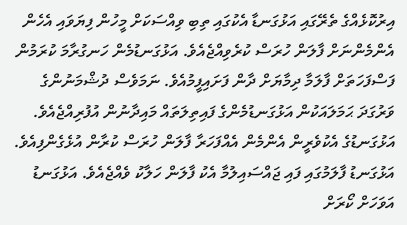އިރުކޮޅެއްގެ ތެރޭގައި އަޅުގަނޑާ އެކުގައި ތިބި ވިއްސަކަށް މީހުން ފިޔަވައި އެހެން އެންމެންނަށް ފާލަން ހުރަސް ކުރެވިއްޖެއެވެ. އަޅުގަނޑުމެން ހަނގުރާމަ ކުރަމުން ފަސްފަހަތަށް ފާލަމާ ދިމާޔަށް ދާން ފަށައިފީމުއެވެ. ނަމަވެސް ދުޝްމަނުންގެ ވަރުގަދަ ޙަމަލައަކުން އަޅުގަނޑުމެންގެ ފައިތިލަތައް މައިދާނުން އުފުރިއްޖެއެވެ. އަޅުގަނޑުގެ އެކުވެރީން އެންމެން އެއްފަހަރާ ފާލަން ހުރަސް ކުރާން އުޅެގެންފިއެވެ. އަޅުގަނޑު ފާލަމުގައި ފައި ޖައްސައިލުމާ އެކު ފާލަން ހަލާކު ވެއްޖެއެވެ. އަޅުގަނޑު އަވަހަށް ކޯރަށް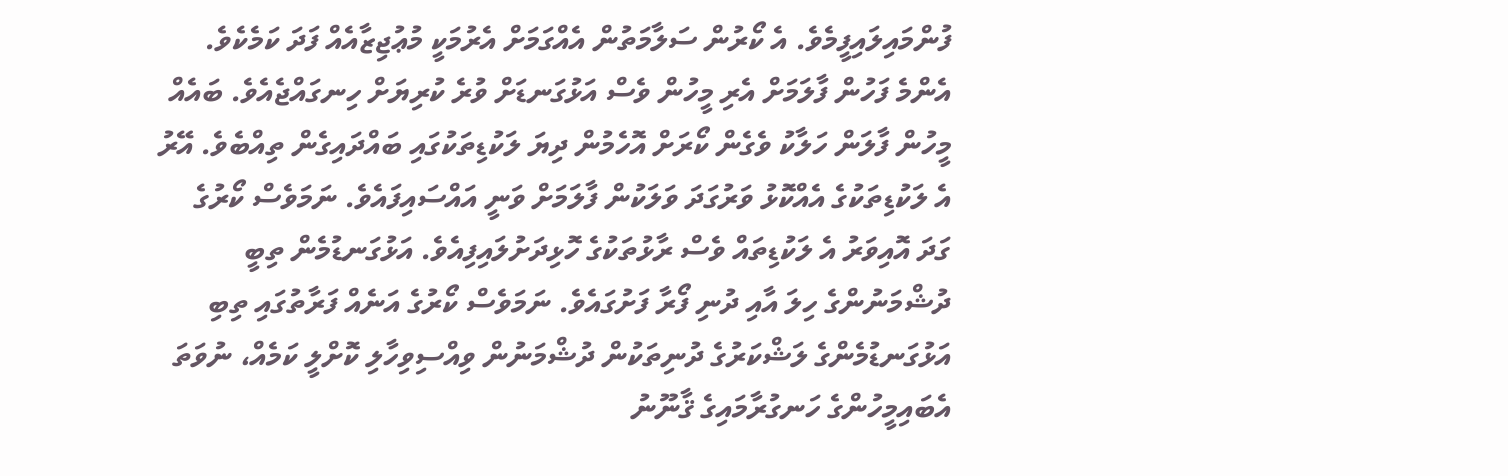ފުންމައިލައިފީމެވެ. އެ ކޯރުން ސަލާމަތުން އެއްގަމަށް އެރުމަކީ މުޢުޖިޒާއެއް ފަދަ ކަމެކެވެ. އެންމެ ފަހުން ފާލަމަށް އެރި މީހުން ވެސް އަޅުގަނޑަށް ވުރެ ކުރިޔަށް ހިނގައްޖެއެވެ. ބައެއް މީހުން ފާލަން ހަލާކު ވެގެން ކޯރަށް އޮހެމުން ދިޔަ ލަކުޑިތަކުގައި ބައްދައިގެން ތިއްބެވެ. އޭރު އެ ލަކުޑިތަކުގެ އެއްކޮޅު ވަރުގަދަ ވަލަކުން ފާލަމަށް ވަނީ އައްސައިފައެވެ. ނަމަވެސް ކޯރުގެ ގަދަ އޮއިވަރު އެ ލަކުޑިތައް ވެސް ރާޅުތަކުގެ ހޮޅިދަށުލައިފިއެވެ. އަޅުގަނޑުމެން ތިބީ ދުޝްމަނުންގެ ހިލަ އާއި ދުނި ފޯރާ ފަށުގައެވެ. ނަމަވެސް ކޯރުގެ އަނެއް ފަރާތުގައި ތިބި އަޅުގަނޑުމެންގެ ލަޝްކަރުގެ ދުނިތަކުން ދުޝްމަނުން ވިއްސިވިހާލި ކޮށްލީ ކަމެއް، ނުވަތަ އެބައިމީހުންގެ ހަނގުރާމައިގެ ޤާނޫނު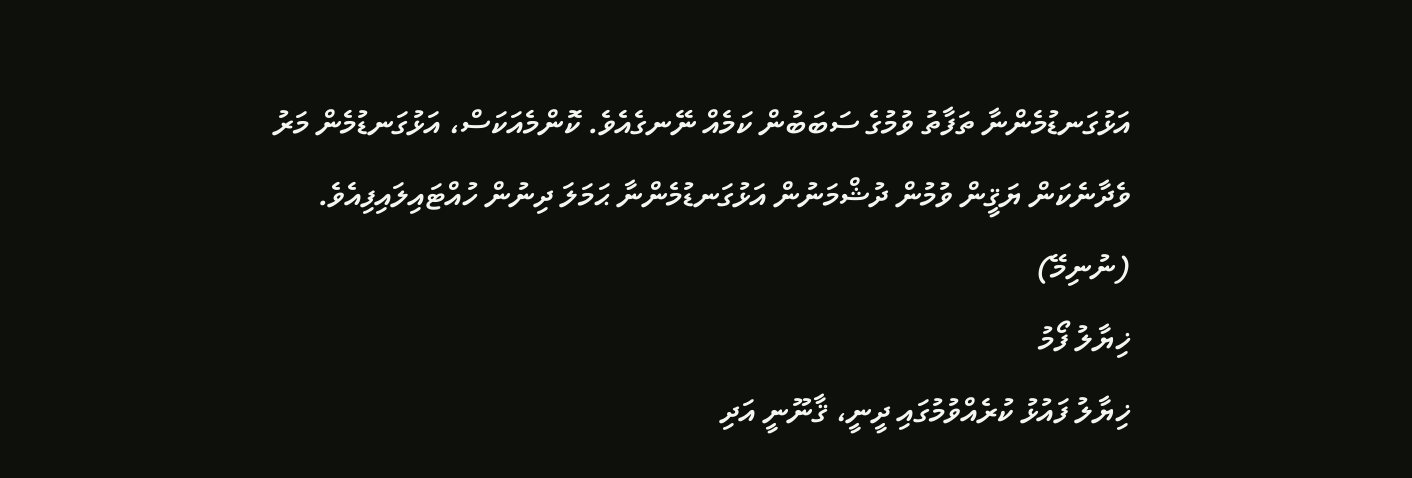އަޅުގަނޑުމެންނާ ތަފާތު ވުމުގެ ސަބަބުން ކަމެއް ނޭނގެއެވެ. ކޮންމެއަކަސް، އަޅުގަނޑުމެން މަރު ވެދާނެކަން ޔަޤީން ވުމުން ދުޝްމަނުން އަޅުގަނޑުމެންނާ ޙަމަލަ ދިނުން ހުއްޓައިލައިފިއެވެ.
(ނުނިމޭ)
ޚިޔާލު ފޯމު
ޚިޔާލު ފައުޅު ކުރެއްވުމުގައި ދީނީ، ޤާނޫނީ އަދި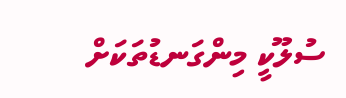ސުލޫކީ މިންގަނޑުތަކަށް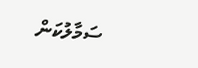ސަމާލުކަން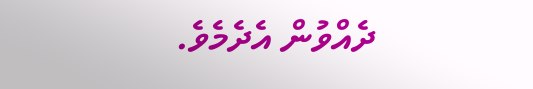ދެއްވުން އެދެމެވެ.